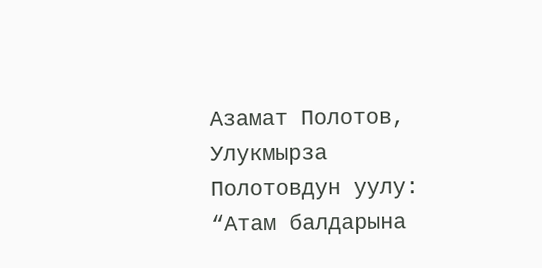Азамат Полотов, Улукмырза Полотовдун уулу: “Атам балдарына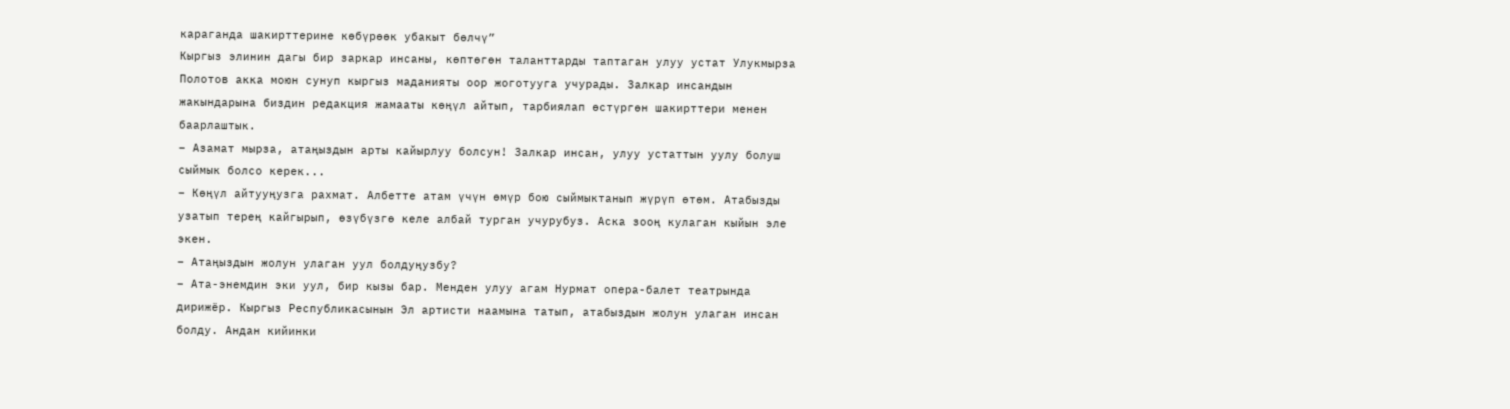караганда шакирттерине көбүрөөк убакыт бөлчү”
Кыргыз элинин дагы бир заркар инсаны, көптөгөн таланттарды таптаган улуу устат Улукмырза Полотов акка моюн сунуп кыргыз маданияты оор жоготууга учурады. Залкар инсандын жакындарына биздин редакция жамааты көңүл айтып, тарбиялап өстүргөн шакирттери менен баарлаштык.
– Азамат мырза, атаңыздын арты кайырлуу болсун! Залкар инсан, улуу устаттын уулу болуш сыймык болсо керек...
– Көңүл айтууңузга рахмат. Албетте атам үчүн өмүр бою сыймыктанып жүрүп өтөм. Атабызды узатып терең кайгырып, өзүбүзгө келе албай турган учурубуз. Аска зооң кулаган кыйын эле экен.
– Атаңыздын жолун улаган уул болдуңузбу?
– Ата-энемдин эки уул, бир кызы бар. Менден улуу агам Нурмат опера-балет театрында дирижёр. Кыргыз Республикасынын Эл артисти наамына татып, атабыздын жолун улаган инсан болду. Андан кийинки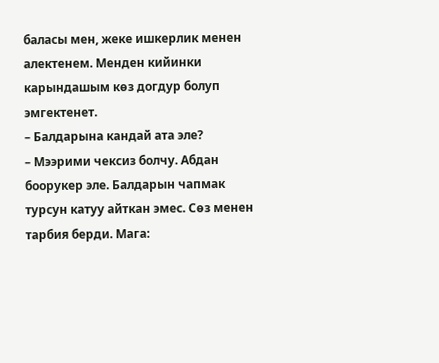баласы мен, жеке ишкерлик менен алектенем. Менден кийинки карындашым көз догдур болуп эмгектенет.
– Балдарына кандай ата эле?
– Мээрими чексиз болчу. Абдан боорукер эле. Балдарын чапмак турсун катуу айткан эмес. Сөз менен тарбия берди. Мага: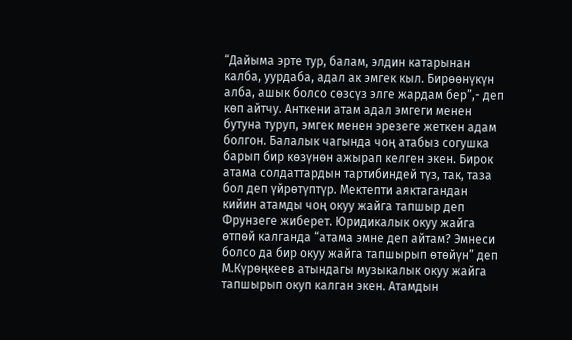“Дайыма эрте тур, балам, элдин катарынан калба, уурдаба, адал ак эмгек кыл. Бирөөнүкүн алба, ашык болсо сөзсүз элге жардам бер”,- деп көп айтчу. Анткени атам адал эмгеги менен бутуна туруп, эмгек менен эрезеге жеткен адам болгон. Балалык чагында чоң атабыз согушка барып бир көзүнөн ажырап келген экен. Бирок атама солдаттардын тартибиндей түз, так, таза бол деп үйрөтүптүр. Мектепти аяктагандан кийин атамды чоң окуу жайга тапшыр деп Фрунзеге жиберет. Юридикалык окуу жайга өтпөй калганда “атама эмне деп айтам? Эмнеси болсо да бир окуу жайга тапшырып өтөйүн” деп М.Күрөңкеев атындагы музыкалык окуу жайга тапшырып окуп калган экен. Атамдын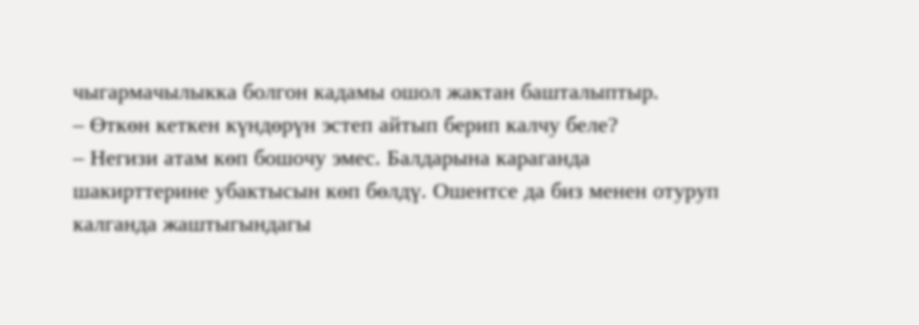чыгармачылыкка болгон кадамы ошол жактан башталыптыр.
– Өткөн кеткен күндөрүн эстеп айтып берип калчу беле?
– Негизи атам көп бошочу эмес. Балдарына караганда шакирттерине убактысын көп бөлдү. Ошентсе да биз менен отуруп калганда жаштыгындагы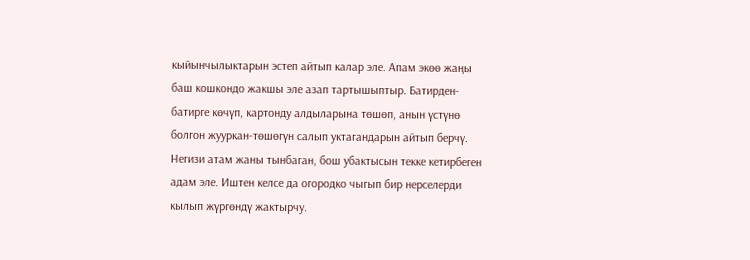кыйынчылыктарын эстеп айтып калар эле. Апам экөө жаңы баш кошкондо жакшы эле азап тартышыптыр. Батирден-батирге көчүп, картонду алдыларына төшөп, анын үстүнө болгон жууркан-төшөгүн салып уктагандарын айтып берчү. Негизи атам жаны тынбаган, бош убактысын текке кетирбеген адам эле. Иштен келсе да огородко чыгып бир нерселерди кылып жүргөндү жактырчу.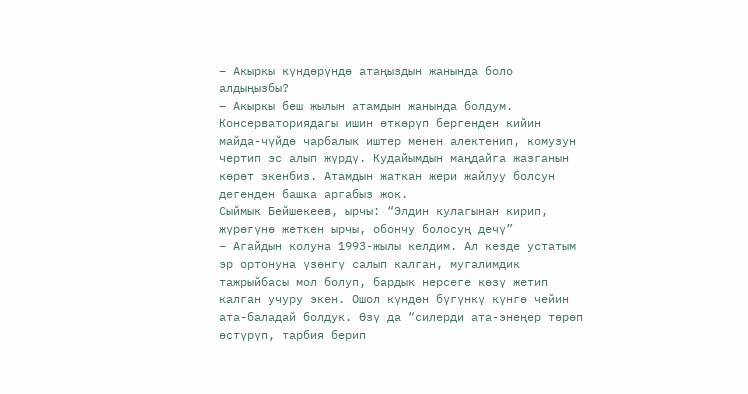– Акыркы күндөрүндө атаңыздын жанында боло алдыңызбы?
– Акыркы беш жылын атамдын жанында болдум. Консерваториядагы ишин өткөрүп бергенден кийин майда-чүйдө чарбалык иштер менен алектенип, комузун чертип эс алып жүрдү. Кудайымдын маңдайга жазганын көрөт экенбиз. Атамдын жаткан жери жайлуу болсун дегенден башка аргабыз жок.
Сыймык Бейшекеев, ырчы: “Элдин кулагынан кирип, жүрөгүнө жеткен ырчы, обончу болосуң дечү”
– Агайдын колуна 1993-жылы келдим. Ал кезде устатым эр ортонуна үзөнгү салып калган, мугалимдик тажрыйбасы мол болуп, бардык нерсеге көзү жетип калган учуру экен. Ошол күндөн бүгүнкү күнгө чейин ата-баладай болдук. Өзү да “силерди ата-энеңер төрөп өстүрүп, тарбия берип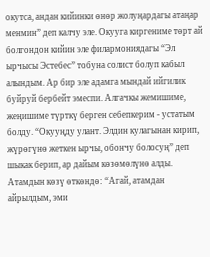окутса, андан кийинки өнөр жолуңардагы атаңар менмин” деп калчу эле. Окууга киргениме төрт ай болгондон кийин эле филармониядагы “Эл ырчысы Эстебес” тобуна солист болуп кабыл алындым. Ар бир эле адамга мындай ийгилик буйруй бербейт эмеспи. Алгачкы жемишиме, жеңишиме түрткү берген себепкерим - устатым болду. “Окууңду улант. Элдин кулагынан кирип, жүрөгүнө жеткен ырчы, обончу болосуң” деп шыкак берип, ар дайым көзөмөлүнө алды.
Атамдын көзү өткөндө: “Агай, атамдан айрылдым, эми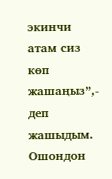экинчи атам сиз көп жашаңыз”,- деп жашыдым. Ошондон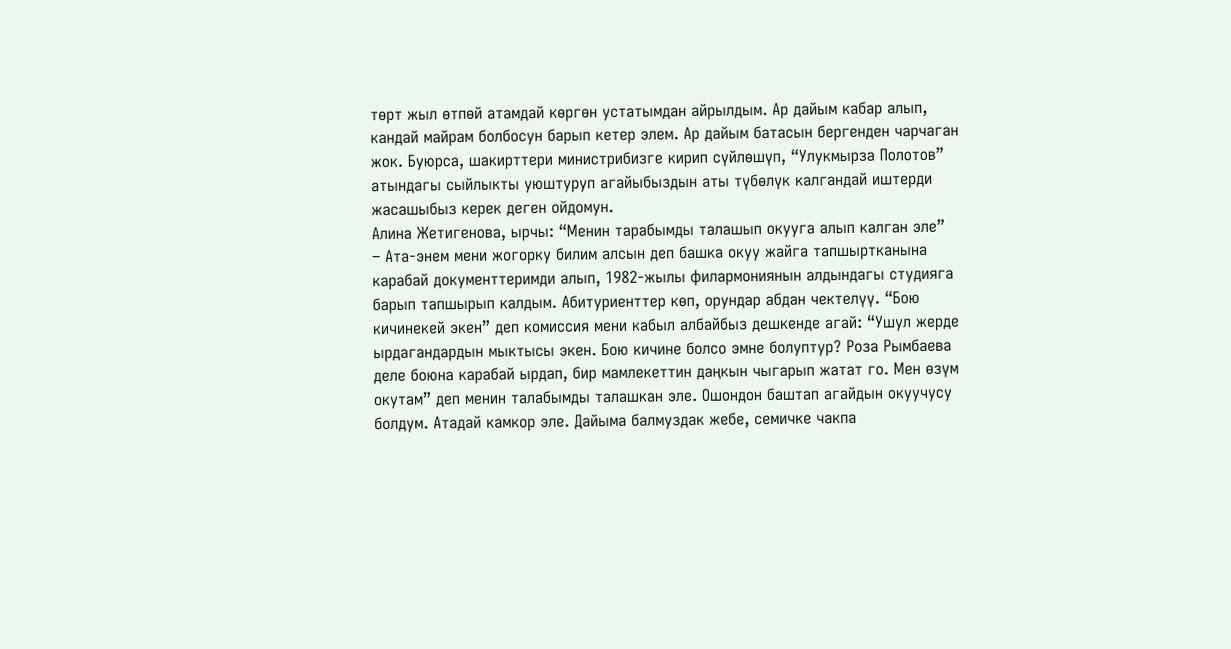төрт жыл өтпөй атамдай көргөн устатымдан айрылдым. Ар дайым кабар алып, кандай майрам болбосун барып кетер элем. Ар дайым батасын бергенден чарчаган жок. Буюрса, шакирттери министрибизге кирип сүйлөшүп, “Улукмырза Полотов” атындагы сыйлыкты уюштуруп агайыбыздын аты түбөлүк калгандай иштерди жасашыбыз керек деген ойдомун.
Алина Жетигенова, ырчы: “Менин тарабымды талашып окууга алып калган эле”
– Ата-энем мени жогорку билим алсын деп башка окуу жайга тапшыртканына карабай документтеримди алып, 1982-жылы филармониянын алдындагы студияга барып тапшырып калдым. Абитуриенттер көп, орундар абдан чектелүү. “Бою кичинекей экен” деп комиссия мени кабыл албайбыз дешкенде агай: “Ушул жерде ырдагандардын мыктысы экен. Бою кичине болсо эмне болуптур? Роза Рымбаева деле боюна карабай ырдап, бир мамлекеттин даңкын чыгарып жатат го. Мен өзүм окутам” деп менин талабымды талашкан эле. Ошондон баштап агайдын окуучусу болдум. Атадай камкор эле. Дайыма балмуздак жебе, семичке чакпа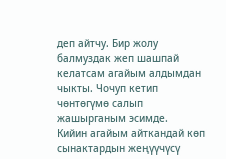деп айтчу. Бир жолу балмуздак жеп шашпай келатсам агайым алдымдан чыкты. Чочуп кетип чөнтөгүмө салып жашырганым эсимде.
Кийин агайым айткандай көп сынактардын жеңүүчүсү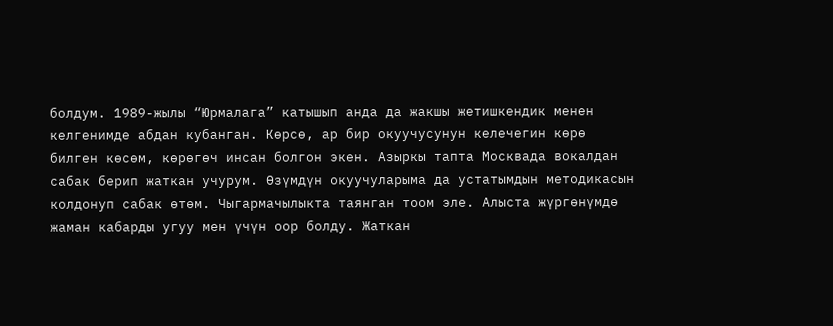болдум. 1989-жылы “Юрмалага” катышып анда да жакшы жетишкендик менен келгенимде абдан кубанган. Көрсө, ар бир окуучусунун келечегин көрө билген көсөм, көрөгөч инсан болгон экен. Азыркы тапта Москвада вокалдан сабак берип жаткан учурум. Өзүмдүн окуучуларыма да устатымдын методикасын колдонуп сабак өтөм. Чыгармачылыкта таянган тоом эле. Алыста жүргөнүмдө жаман кабарды угуу мен үчүн оор болду. Жаткан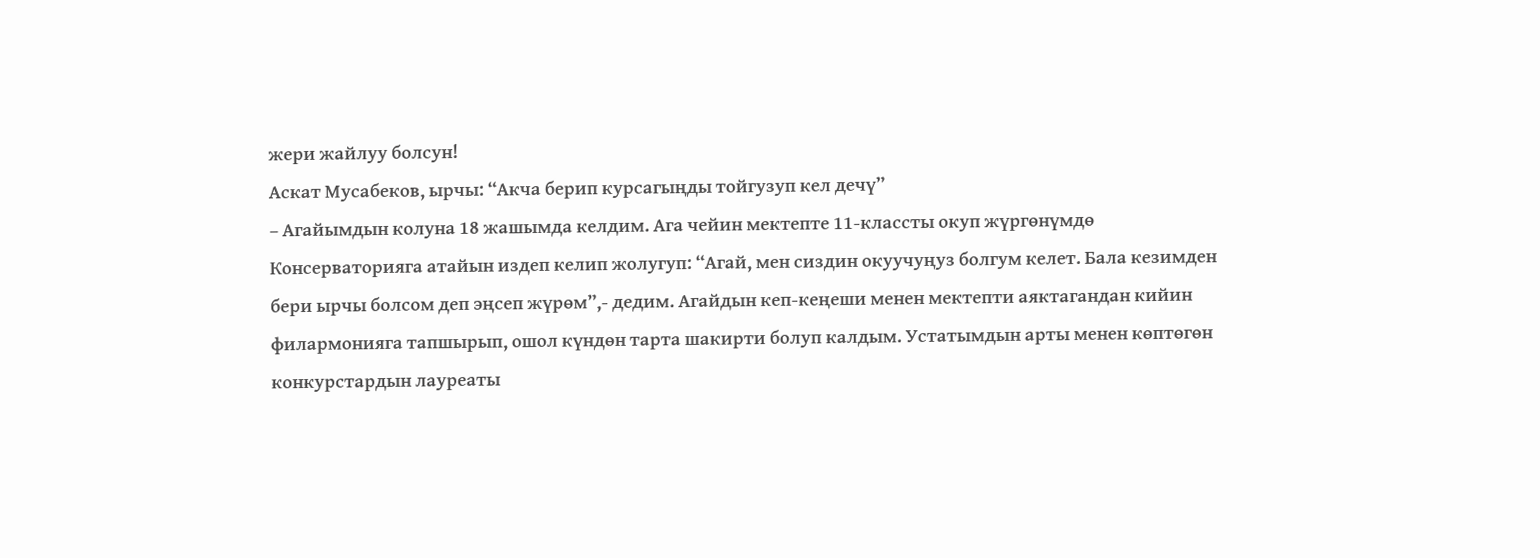жери жайлуу болсун!
Аскат Мусабеков, ырчы: “Акча берип курсагыңды тойгузуп кел дечү”
– Агайымдын колуна 18 жашымда келдим. Ага чейин мектепте 11-классты окуп жүргөнүмдө Консерваторияга атайын издеп келип жолугуп: “Агай, мен сиздин окуучуңуз болгум келет. Бала кезимден бери ырчы болсом деп эңсеп жүрөм”,- дедим. Агайдын кеп-кеңеши менен мектепти аяктагандан кийин филармонияга тапшырып, ошол күндөн тарта шакирти болуп калдым. Устатымдын арты менен көптөгөн конкурстардын лауреаты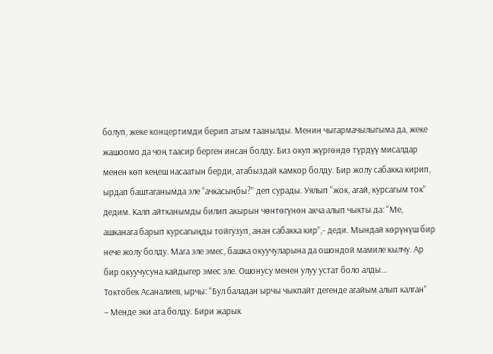болуп, жеке концертимди берип атым таанылды. Менин чыгармачылыгыма да, жеке жашоомо да чоң таасир берген инсан болду. Биз окуп жүргөндө түрдүү мисалдар менен көп кеңеш насаатын берди, атабыздай камкор болду. Бир жолу сабакка кирип, ырдап баштаганымда эле “ачкасыңбы?” деп сурады. Уялып “жок, агай, курсагым ток” дедим. Калп айтканымды билип акырын чөнтөгүнөн акча алып чыкты да: “Ме, ашканага барып курсагыңды тойгузуп, анан сабакка кир”,- деди. Мындай көрүнүш бир нече жолу болду. Мага эле эмес, башка окуучуларына да ошондой мамиле кылчу. Ар бир окуучусуна кайдыгер эмес эле. Ошонусу менен улуу устат боло алды...
Токтобек Асаналиев, ырчы: “Бул баладан ырчы чыкпайт дегенде агайым алып калган”
– Менде эки ата болду. Бири жарык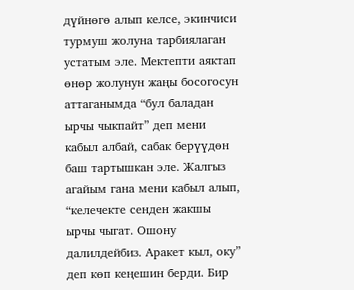дүйнөгө алып келсе, экинчиси турмуш жолуна тарбиялаган устатым эле. Мектепти аяктап өнөр жолунун жаңы босогосун аттаганымда “бул баладан ырчы чыкпайт” деп мени кабыл албай, сабак берүүдөн баш тартышкан эле. Жалгыз агайым гана мени кабыл алып, “келечекте сенден жакшы ырчы чыгат. Ошону далилдейбиз. Аракет кыл, оку” деп көп кеңешин берди. Бир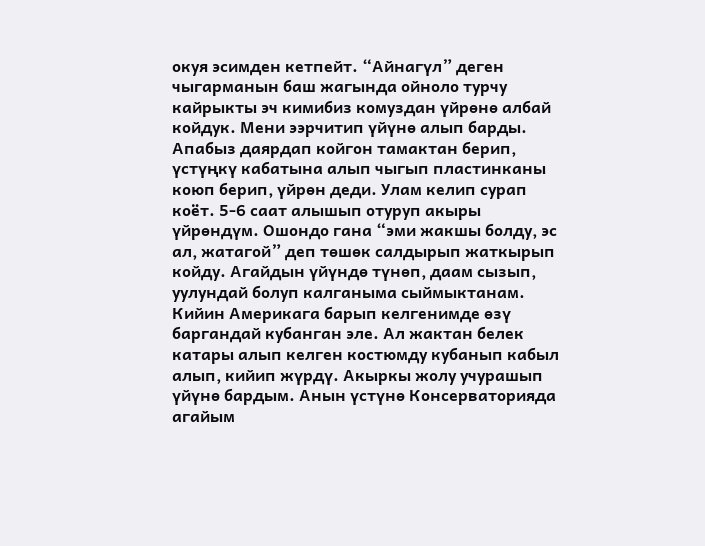окуя эсимден кетпейт. “Айнагүл” деген чыгарманын баш жагында ойноло турчу кайрыкты эч кимибиз комуздан үйрөнө албай койдук. Мени ээрчитип үйүнө алып барды. Апабыз даярдап койгон тамактан берип, үстүңкү кабатына алып чыгып пластинканы коюп берип, үйрөн деди. Улам келип сурап коёт. 5-6 саат алышып отуруп акыры үйрөндүм. Ошондо гана “эми жакшы болду, эс ал, жатагой” деп төшөк салдырып жаткырып койду. Агайдын үйүндө түнөп, даам сызып, уулундай болуп калганыма сыймыктанам. Кийин Америкага барып келгенимде өзү баргандай кубанган эле. Ал жактан белек катары алып келген костюмду кубанып кабыл алып, кийип жүрдү. Акыркы жолу учурашып үйүнө бардым. Анын үстүнө Консерваторияда агайым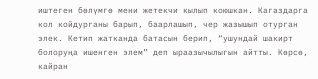иштеген бөлүмгө мени жетекчи кылып коюшкан. Кагаздарга кол койдурганы барып, баарлашып, чер жазышып отурган элек. Кетип жатканда батасын берип, “ушундай шакирт болоруңа ишенген элем” деп ыраазычылыгын айтты. Көрсө, кайран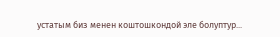устатым биз менен коштошкондой эле болуптур...